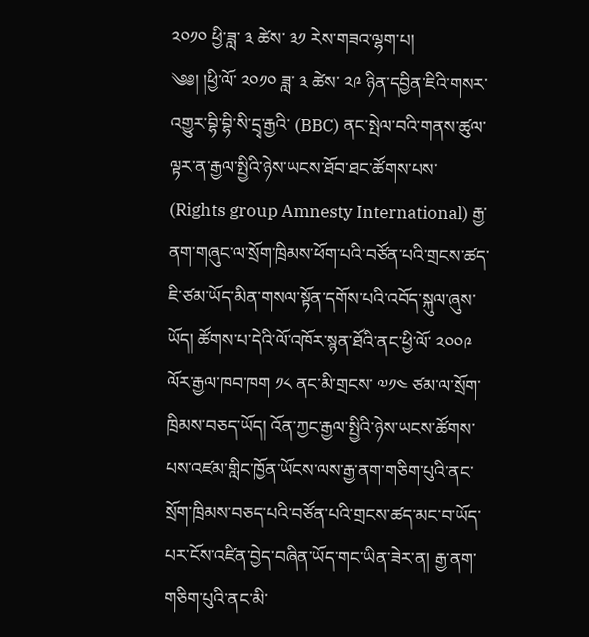༢༠༡༠ ཕྱི་ཟླ་ ༣ ཚེས་ ༣༡ རེས་གཟའ་ལྷག་པ།
༄༅། །ཕྱི་ལོ་ ༢༠༡༠ ཟླ་ ༣ ཚེས་ ༢༩ ཉིན་དབྱིན་ཇིའི་གསར་འགྱུར་བྷི་བྷི་སི་དྲྭ་རྒྱའི་ (BBC) ནང་སྤེལ་བའི་གནས་ཚུལ་ལྟར་ན་རྒྱལ་སྤྱིའི་ཉེས་ཡངས་ཐོབ་ཐང་ཚོགས་པས་ (Rights group Amnesty International) རྒྱ་ནག་གཞུང་ལ་སྲོག་ཁྲིམས་ཕོག་པའི་བཙོན་པའི་གྲངས་ཚད་ཇི་ཙམ་ཡོད་མིན་གསལ་སྟོན་དགོས་པའི་འབོད་སྐུལ་ཞུས་ཡོད། ཚོགས་པ་དེའི་ལོ་འཁོར་སྙན་ཐོའི་ནང་ཕྱི་ལོ་ ༢༠༠༩ ལོར་རྒྱལ་ཁབ་ཁག ༡༨ ནང་མི་གྲངས་ ༧༡༤ ཙམ་ལ་སྲོག་ཁྲིམས་བཅད་ཡོད། འོན་ཀྱང་རྒྱལ་སྤྱིའི་ཉེས་ཡངས་ཚོགས་པས་འཛམ་གླིང་ཁྱོན་ཡོངས་ལས་རྒྱ་ནག་གཅིག་པུའི་ནང་སྲོག་ཁྲིམས་བཅད་པའི་བཙོན་པའི་གྲངས་ཚད་མང་བ་ཡོད་པར་ངོས་འཛིན་བྱེད་བཞིན་ཡོད་གང་ཡིན་ཟེར་ན། རྒྱ་ནག་གཅིག་པུའི་ནང་མི་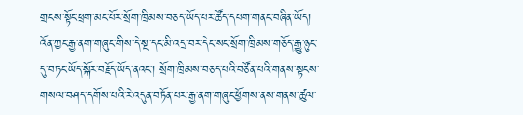གྲངས་སྟོང་ཕྲག་མང་པོར་སྲོག་ཁྲིམས་བཅད་ཡོད་པར་ཚོད་དཔག་གནང་བཞིན་ཡོད། འོན་ཀྱང་རྒྱ་ནག་གཞུང་གིས་དེ་སྔ་དང་མི་འདྲ་བར་དེང་སང་སྲོག་ཁྲིམས་གཅོད་རྒྱུ་ཉུང་དུ་བཏང་ཡོད་སྐོར་བརྗོད་ཡོད་ནའང་། སྲོག་ཁྲིམས་བཅད་པའི་བཙོན་པའི་གནས་སྟངས་གསལ་བཤད་དགོས་པའི་རེ་འདུན་བཏོན་པར་རྒྱ་ནག་གཞུང་ཕྱོགས་ནས་གནས་ཚུལ་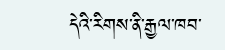དེའི་རིགས་ནི་རྒྱལ་ཁབ་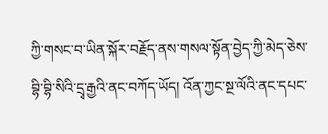ཀྱི་གསང་བ་ཡིན་སྐོར་བརྗོད་ནས་གསལ་སྟོན་བྱེད་ཀྱི་མེད་ཅེས་བྷི་བྷི་སིའི་དྲྭ་རྒྱའི་ནང་བཀོད་ཡོད། འོན་ཀྱང་སྔ་ལོའི་ནང་དཔང་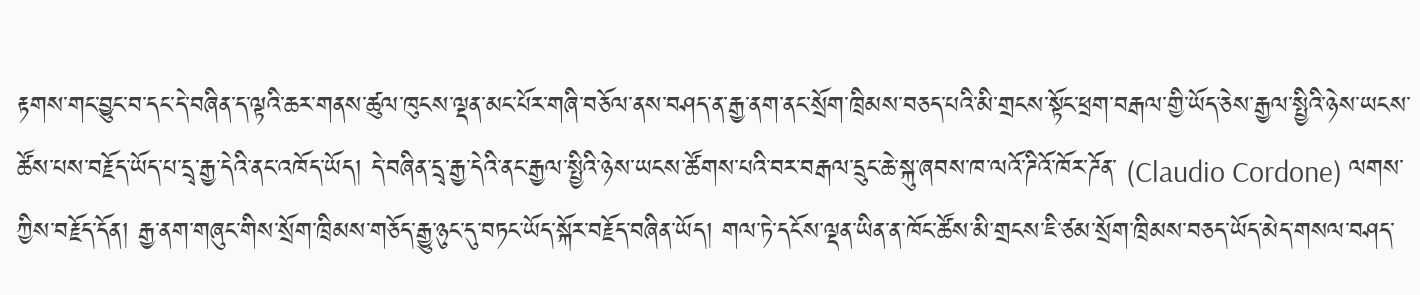རྟགས་གང་བྱུང་བ་དང་དེ་བཞིན་ད་ལྟའི་ཆར་གནས་ཚུལ་ཁུངས་ལྡན་མང་པོར་གཞི་བཅོལ་ནས་བཤད་ན་རྒྱ་ནག་ནང་སྲོག་ཁྲིམས་བཅད་པའི་མི་གྲངས་སྟོང་ཕྲག་བརྒལ་གྱི་ཡོད་ཅེས་རྒྱལ་སྤྱིའི་ཉེས་ཡངས་ཚོས་པས་བརྗོད་ཡོད་པ་དྲྭ་རྒྱ་དེའི་ནང་འཁོད་ཡོད། དེ་བཞིན་དྲྭ་རྒྱ་དེའི་ནང་རྒྱལ་སྤྱིའི་ཉེས་ཡངས་ཚོགས་པའི་བར་བརྒལ་དྲུང་ཆེ་སྐུ་ཞབས་ཁ་ལའོ་ཌིའོ་ཁོར་ཌོན་ (Claudio Cordone) ལགས་ཀྱིས་བརྗོད་དོན། རྒྱ་ནག་གཞུང་གིས་སྲོག་ཁྲིམས་གཅོད་རྒྱུ་ཉུང་དུ་བཏང་ཡོད་སྐོར་བརྗོད་བཞིན་ཡོད། གལ་ཏེ་དངོས་ལྡན་ཡིན་ན་ཁོང་ཚོས་མི་གྲངས་ཇི་ཙམ་སྲོག་ཁྲིམས་བཅད་ཡོད་མེད་གསལ་བཤད་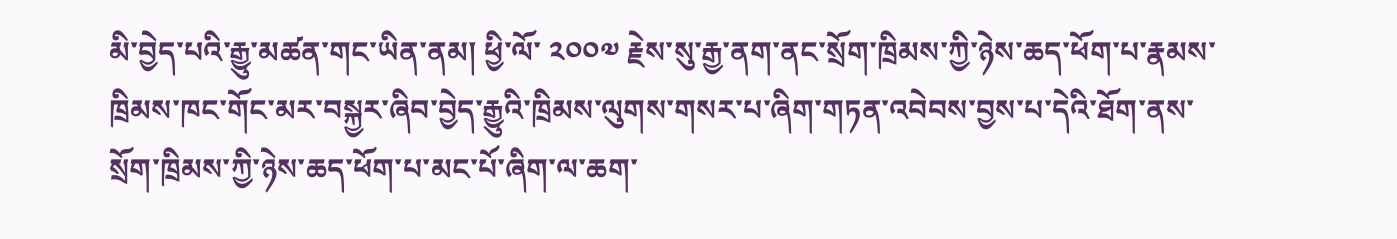མི་བྱེད་པའི་རྒྱུ་མཚན་གང་ཡིན་ནམ། ཕྱི་ལོ་ ༢༠༠༧ རྗེས་སུ་རྒྱ་ནག་ནང་སྲོག་ཁྲིམས་ཀྱི་ཉེས་ཆད་ཕོག་པ་རྣམས་ཁྲིམས་ཁང་གོང་མར་བསྐྱར་ཞིབ་བྱེད་རྒྱུའི་ཁྲིམས་ལུགས་གསར་པ་ཞིག་གཏན་འབེབས་བྱས་པ་དེའི་ཐོག་ནས་སྲོག་ཁྲིམས་ཀྱི་ཉེས་ཆད་ཕོག་པ་མང་པོ་ཞིག་ལ་ཆག་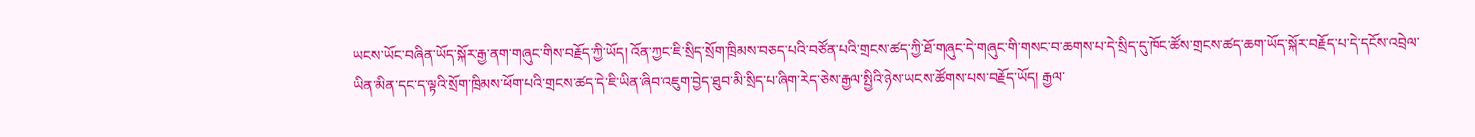ཡངས་ཡོང་བཞིན་ཡོད་སྐོར་རྒྱ་ནག་གཞུང་གིས་བརྗོད་ཀྱི་ཡོད། འོན་ཀྱང་ཇི་སྲིད་སྲོག་ཁྲིམས་བཅད་པའི་བཙོན་པའི་གྲངས་ཚད་ཀྱི་ཐོ་གཞུང་དེ་གཞུང་གི་གསང་བ་ཆགས་པ་དེ་སྲིད་དུ་ཁོང་ཚོས་གྲངས་ཚད་ཆག་ཡོད་སྐོར་བརྗོད་པ་དེ་དངོས་འབྲེལ་ཡིན་མིན་དང་ད་ལྟའི་སྲོག་ཁྲིམས་ཕོག་པའི་གྲངས་ཚད་དེ་ཇི་ཡིན་ཞིབ་འཇུག་བྱེད་ཐུབ་མི་སྲིད་པ་ཞིག་རེད་ཅེས་རྒྱལ་སྤྱིའི་ཉེས་ཡངས་ཚོགས་པས་བརྗོད་ཡོད། རྒྱལ་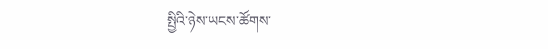སྤྱིའི་ཉེས་ཡངས་ཚོགས་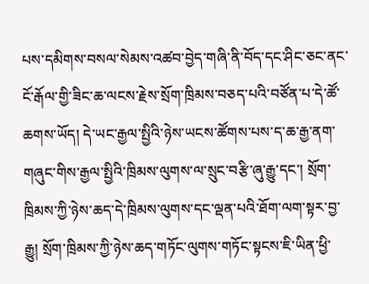པས་དམིགས་བསལ་སེམས་འཚབ་བྱེད་གཞི་ནི་བོད་དང་ཤིང་ཅང་ནང་ངོ་རྒོལ་གྱི་ཟིང་ཆ་ལངས་རྗེས་སྲོག་ཁྲིམས་བཅད་པའི་བཙོན་པ་དེ་ཚོ་ཆགས་ཡོད། དེ་ཡང་རྒྱལ་སྤྱིའི་ཉེས་ཡངས་ཚོགས་པས་ད་ཆ་རྒྱ་ནག་གཞུང་གིས་རྒྱལ་སྤྱིའི་ཁྲིམས་ལུགས་ལ་སྲུང་བརྩི་ཞུ་རྒྱུ་དང་། སྲོག་ཁྲིམས་ཀྱི་ཉེས་ཆད་དེ་ཁྲིམས་ལུགས་དང་ལྡན་པའི་ཐོག་ལག་སྟར་བྱ་རྒྱུ། སྲོག་ཁྲིམས་ཀྱི་ཉེས་ཆད་གཏོང་ལུགས་གཏོང་སྟངས་ཇི་ཡིན་ཕྱི་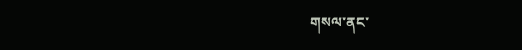གསལ་ནང་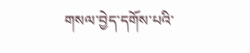གསལ་བྱེད་དགོས་པའི་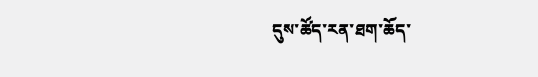དུས་ཚོད་རན་ཐག་ཆོད་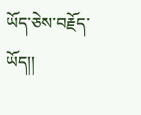ཡོད་ཅེས་བརྗོད་ཡོད།།